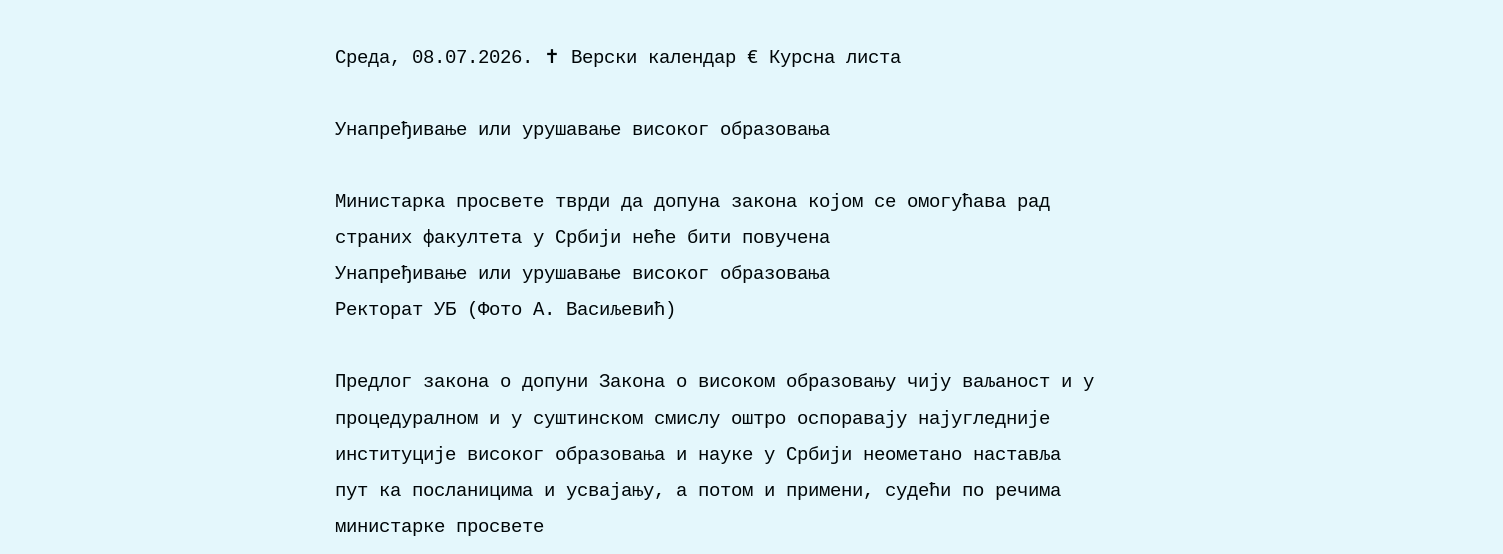Среда, 08.07.2026. ✝ Верски календар € Курсна листа

Унапређивање или урушавање високог образовања

Министарка просвете тврди да допуна закона којом се омогућава рад страних факултета у Србији неће бити повучена
Унапређивање или урушавање високог образовања
Ректорат УБ (Фото А. Васиљевић)

Предлог закона о допуни Закона о високом образовању чију ваљаност и у процедуралном и у суштинском смислу оштро оспоравају најугледније институције високог образовања и науке у Србији неометано наставља пут ка посланицима и усвајању, а потом и примeни, судећи по речима министарке просвете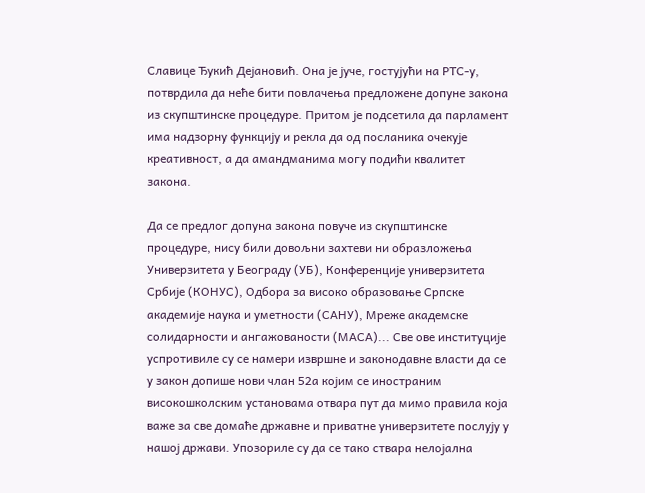Славице Ђукић Дејановић. Она је јуче, гостујући на РТС-у, потврдила да неће бити повлачења предложене допуне закона из скупштинске процедуре. Притом је подсетила да парламент има надзорну функцију и рекла да од посланика очекује креативност, а да амандманима могу подићи квалитет закона.

Да се предлог допуна закона повуче из скупштинске процедуре, нису били довољни захтеви ни образложења Универзитета у Београду (УБ), Конференције универзитета Србије (КОНУС), Одбора за високо образовање Српске академије наука и уметности (САНУ), Мреже академске солидарности и ангажованости (МАСА)... Све ове институције успротивиле су се намери извршне и законодавне власти да се у закон допише нови члан 52а којим се иностраним високошколским установама отвара пут да мимо правила која важе за све домаће државне и приватне универзитете послују у нашој држави. Упозориле су да се тако ствара нелојална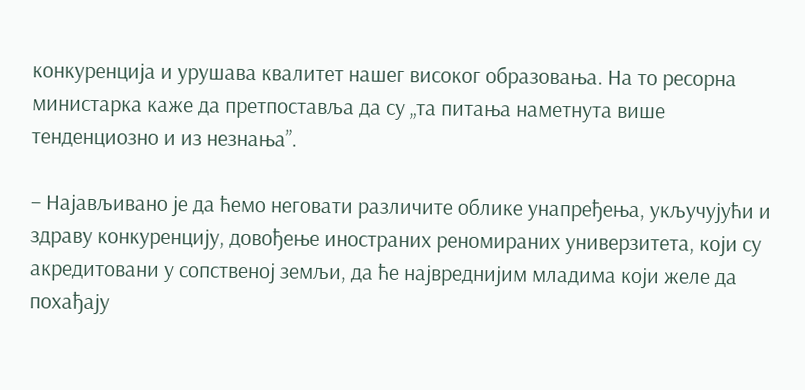конкуренција и урушава квалитет нашег високог образовања. На то ресорна министарка каже да претпоставља да су „та питања наметнута више тенденциозно и из незнања”.

– Најављивано је да ћемо неговати различите облике унапређења, укључујући и здраву конкуренцију, довођење иностраних реномираних универзитета, који су акредитовани у сопственој земљи, да ће највреднијим младима који желе да похађају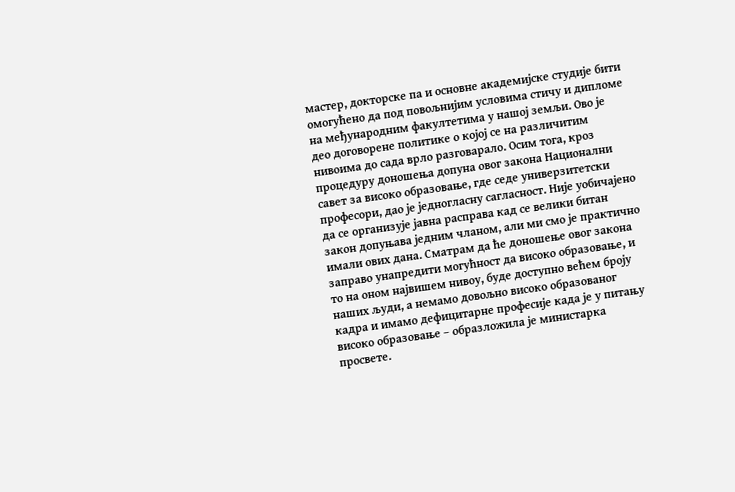мастер, докторске па и основне академијске студије бити омогућено да под повољнијим условима стичу и дипломе на међународним факултетима у нашој земљи. Ово је део договорене политике о којој се на различитим нивоима до сада врло разговарало. Осим тога, кроз процедуру доношења допуна овог закона Национални савет за високо образовање, где седе универзитетски професори, дао је једногласну сагласност. Није уобичајено да се организује јавна расправа кад се велики битан закон допуњава једним чланом, али ми смо је практично имали ових дана. Сматрам да ће доношење овог закона заправо унапредити могућност да високо образовање, и то на оном највишем нивоу, буде доступно већем броју наших људи, а немамо довољно високо образованог кадра и имамо дефицитарне професије када је у питању високо образовање – образложила је министарка просвете.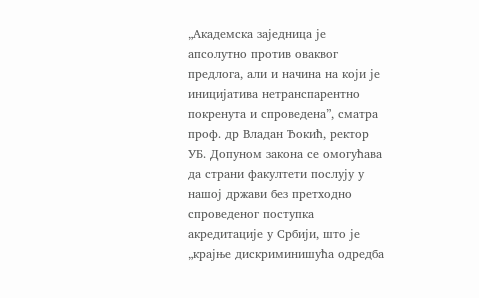„Академска заједница је апсолутно против оваквог предлога, али и начина на који је иницијатива нетранспарентно покренута и спроведена”, сматра проф. др Владан Ђокић, ректор УБ. Допуном закона се омогућава да страни факултети послују у нашој држави без претходно спроведеног поступка акредитације у Србији, што је „крајње дискриминишућа одредба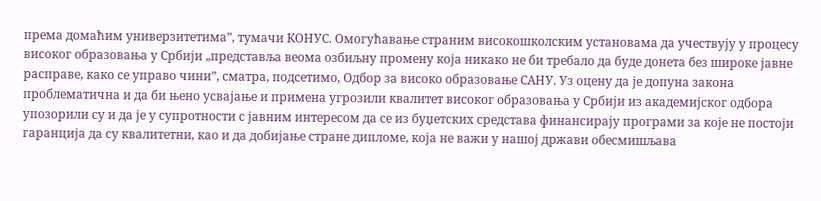према домаћим универзитетима”, тумачи КОНУС. Омогућавање страним високошколским установама да учествују у процесу високог образовања у Србији „представља веома озбиљну промену која никако не би требало да буде донета без широке јавне расправе, како се управо чини”, сматра, подсетимо, Одбор за високо образовање САНУ. Уз оцену да је допуна закона проблематична и да би њено усвајање и примена угрозили квалитет високог образовања у Србији из академијског одбора упозорили су и да је у супротности с јавним интересом да се из буџетских средстава финансирају програми за које не постоји гаранција да су квалитетни, као и да добијање стране дипломе, која не важи у нашој држави обесмишљава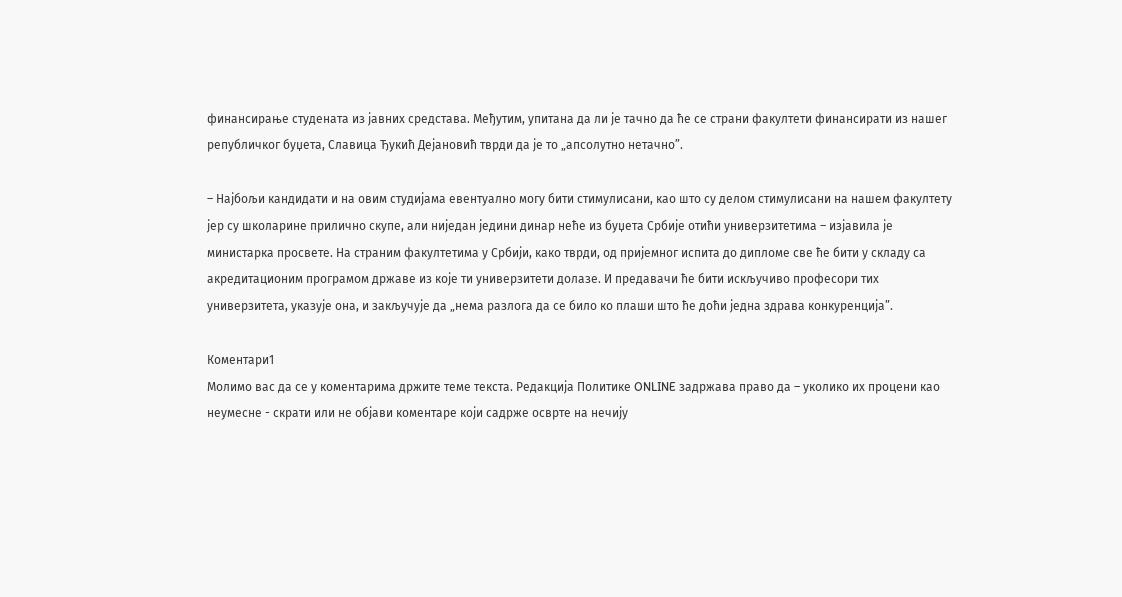финансирање студената из јавних средстава. Међутим, упитана да ли је тачно да ће се страни факултети финансирати из нашег републичког буџета, Славица Ђукић Дејановић тврди да је то „апсолутно нетачно”.

– Најбољи кандидати и на овим студијама евентуално могу бити стимулисани, као што су делом стимулисани на нашем факултету јер су школарине прилично скупе, али ниједан једини динар неће из буџета Србије отићи универзитетима – изјавила је министарка просвете. На страним факултетима у Србији, како тврди, од пријемног испита до дипломе све ће бити у складу са акредитационим програмом државе из које ти универзитети долазе. И предавачи ће бити искључиво професори тих универзитета, указује она, и закључује да „нема разлога да се било ко плаши што ће доћи једна здрава конкуренција”.

Коментари1
Молимо вас да се у коментарима држите теме текста. Редакција Политике ONLINE задржава право да – уколико их процени као неумесне - скрати или не објави коментаре који садрже осврте на нечију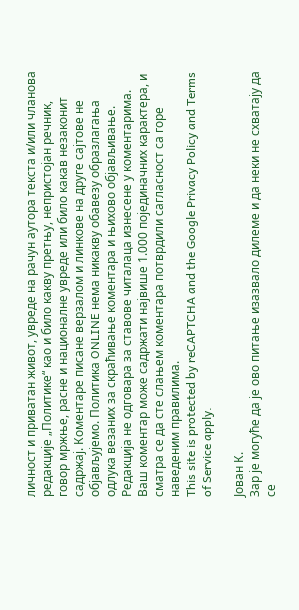личност и приватан живот, увреде на рачун аутора текста и/или чланова редакције „Политике“ као и било какву претњу, непристојан речник, говор мржње, расне и националне увреде или било какав незаконит садржај. Коментаре писане верзалом и линкове на друге сајтове не објављујемо. Политика ONLINE нема никакву обавезу образлагања одлука везаних за скраћивање коментара и њихово објављивање. Редакција не одговара за ставове читалаца изнесене у коментарима. Ваш коментар може садржати највише 1.000 појединачних карактера, и сматра се да сте слањем коментара потврдили сагласност са горе наведеним правилима.
This site is protected by reCAPTCHA and the Google Privacy Policy and Terms of Service apply.

Јован К.
Зар је могуће да је ово питање изазвало дилеме и да неки не схватају да се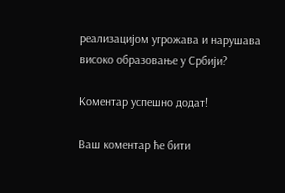реализацијом угрожава и нарушава високо образовање у Србији?

Комeнтар успeшно додат!

Ваш комeнтар ћe бити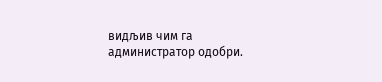видљив чим га администратор одобри.